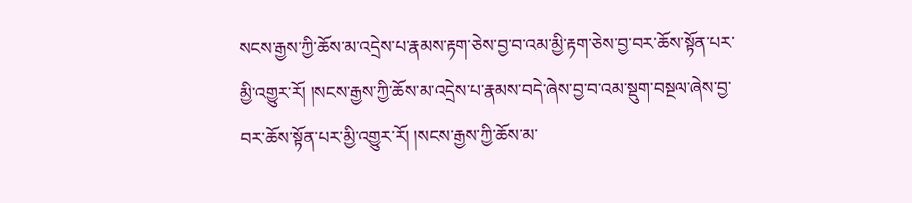སངས་རྒྱས་ཀྱི་ཆོས་མ་འདྲེས་པ་རྣམས་རྟག་ཅེས་བྱ་བ་འམ་མྱི་རྟག་ཅེས་བྱ་བར་ཆོས་སྟོན་པར་མྱི་འགྱུར་རོ། །སངས་རྒྱས་ཀྱི་ཆོས་མ་འདྲེས་པ་རྣམས་བདེ་ཞེས་བྱ་བ་འམ་སྡུག་བསྔལ་ཞེས་བྱ་བར་ཆོས་སྟོན་པར་མྱི་འགྱུར་རོ། །སངས་རྒྱས་ཀྱི་ཆོས་མ་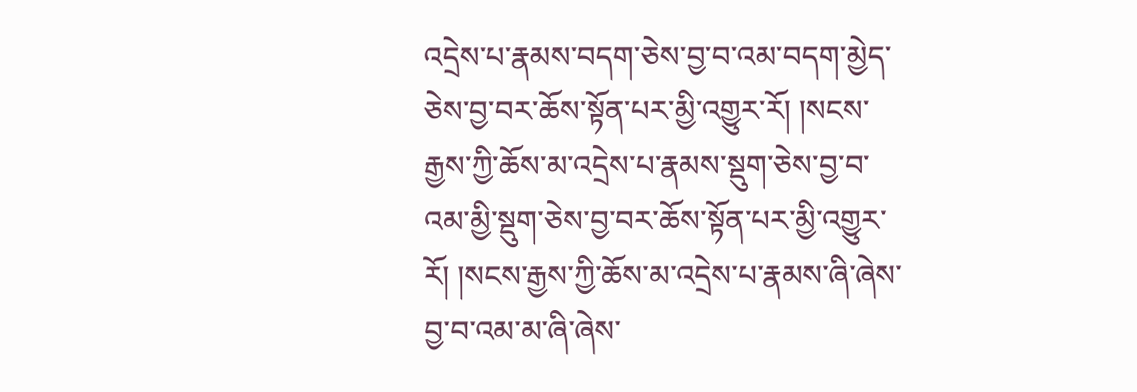འདྲེས་པ་རྣམས་བདག་ཅེས་བྱ་བ་འམ་བདག་མྱེད་ཅེས་བྱ་བར་ཆོས་སྟོན་པར་མྱི་འགྱུར་རོ། །སངས་རྒྱས་ཀྱི་ཆོས་མ་འདྲེས་པ་རྣམས་སྡུག་ཅེས་བྱ་བ་འམ་མྱི་སྡུག་ཅེས་བྱ་བར་ཆོས་སྟོན་པར་མྱི་འགྱུར་རོ། །སངས་རྒྱས་ཀྱི་ཆོས་མ་འདྲེས་པ་རྣམས་ཞི་ཞེས་བྱ་བ་འམ་མ་ཞི་ཞེས་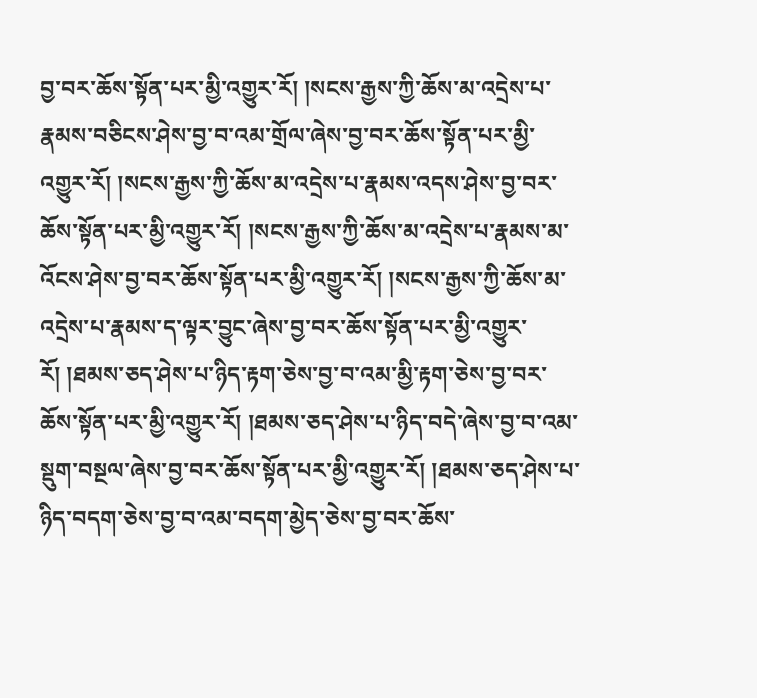བྱ་བར་ཆོས་སྟོན་པར་མྱི་འགྱུར་རོ། །སངས་རྒྱས་ཀྱི་ཆོས་མ་འདྲེས་པ་རྣམས་བཅིངས་ཤེས་བྱ་བ་འམ་གྲོལ་ཞེས་བྱ་བར་ཆོས་སྟོན་པར་མྱི་འགྱུར་རོ། །སངས་རྒྱས་ཀྱི་ཆོས་མ་འདྲེས་པ་རྣམས་འདས་ཤེས་བྱ་བར་ཆོས་སྟོན་པར་མྱི་འགྱུར་རོ། །སངས་རྒྱས་ཀྱི་ཆོས་མ་འདྲེས་པ་རྣམས་མ་འོངས་ཤེས་བྱ་བར་ཆོས་སྟོན་པར་མྱི་འགྱུར་རོ། །སངས་རྒྱས་ཀྱི་ཆོས་མ་འདྲེས་པ་རྣམས་ད་ལྟར་བྱུང་ཞེས་བྱ་བར་ཆོས་སྟོན་པར་མྱི་འགྱུར་རོ། །ཐམས་ཅད་ཤེས་པ་ཉིད་རྟག་ཅེས་བྱ་བ་འམ་མྱི་རྟག་ཅེས་བྱ་བར་ཆོས་སྟོན་པར་མྱི་འགྱུར་རོ། །ཐམས་ཅད་ཤེས་པ་ཉིད་བདེ་ཞེས་བྱ་བ་འམ་སྡུག་བསྔལ་ཞེས་བྱ་བར་ཆོས་སྟོན་པར་མྱི་འགྱུར་རོ། །ཐམས་ཅད་ཤེས་པ་ཉིད་བདག་ཅེས་བྱ་བ་འམ་བདག་མྱེད་ཅེས་བྱ་བར་ཆོས་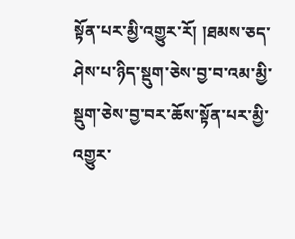སྟོན་པར་མྱི་འགྱུར་རོ། །ཐམས་ཅད་ཤེས་པ་ཉིད་སྡུག་ཅེས་བྱ་བ་འམ་མྱི་སྡུག་ཅེས་བྱ་བར་ཆོས་སྟོན་པར་མྱི་འགྱུར་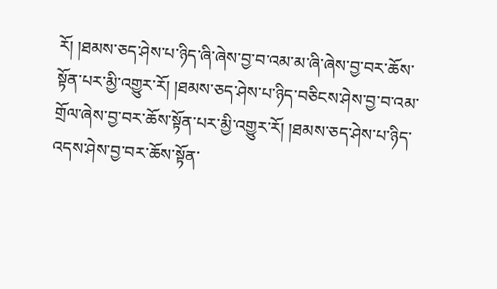རོ། །ཐམས་ཅད་ཤེས་པ་ཉིད་ཞི་ཞེས་བྱ་བ་འམ་མ་ཞི་ཞེས་བྱ་བར་ཆོས་སྟོན་པར་མྱི་འགྱུར་རོ། །ཐམས་ཅད་ཤེས་པ་ཉིད་བཅིངས་ཤེས་བྱ་བ་འམ་གྲོལ་ཞེས་བྱ་བར་ཆོས་སྟོན་པར་མྱི་འགྱུར་རོ། །ཐམས་ཅད་ཤེས་པ་ཉིད་འདས་ཤེས་བྱ་བར་ཆོས་སྟོན་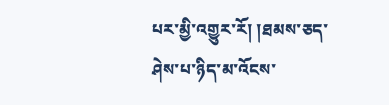པར་མྱི་འགྱུར་རོ། །ཐམས་ཅད་ཤེས་པ་ཉིད་མ་འོངས་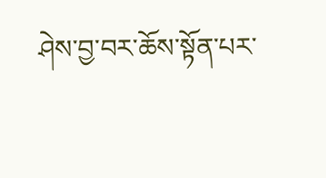ཤེས་བྱ་བར་ཆོས་སྟོན་པར་